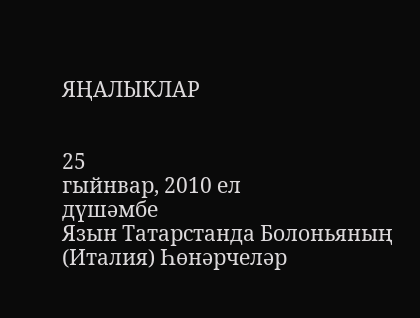ЯҢАЛЫКЛАР


25
гыйнвар, 2010 ел
дүшәмбе
Язын Татарстанда Болоньяның (Италия) Һөнәрчеләр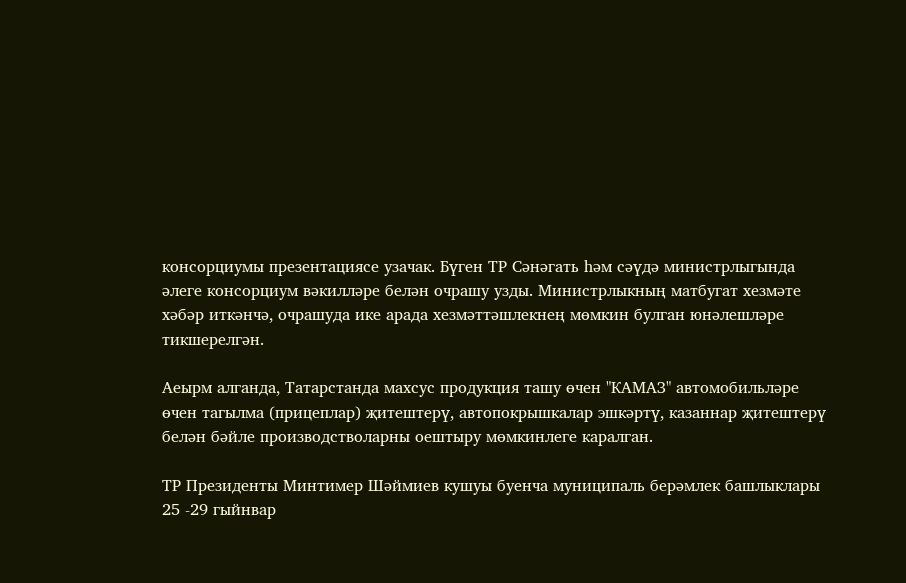консорциумы презентациясе узачак. Бүген ТР Сәнәгать һәм сәүдә министрлыгында әлеге консорциум вәкилләре белән очрашу узды. Министрлыкның матбугат хезмәте хәбәр иткәнчә, очрашуда ике арада хезмәттәшлекнең мөмкин булган юнәлешләре тикшерелгән.

Аеырм алганда, Татарстанда махсус продукция ташу өчен "КАМАЗ" автомобильләре өчен тагылма (прицеплар) җитештерү, автопокрышкалар эшкәртү, казаннар җитештерү белән бәйле производстволарны оештыру мөмкинлеге каралган.

ТР Президенты Минтимер Шәймиев кушуы буенча муниципаль берәмлек башлыклары 25 -29 гыйнвар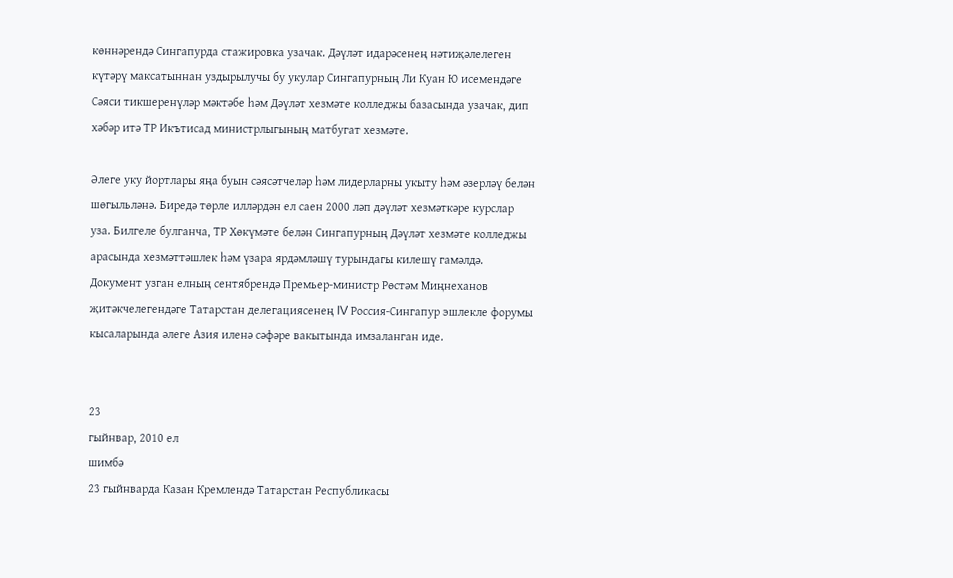көннәрендә Сингапурда стажировка узачак. Дәүләт идарәсенең нәтиҗәлелеген күтәрү максатыннан уздырылучы бу укулар Сингапурның Ли Куан Ю исемендәге Сәяси тикшеренүләр мәктәбе һәм Дәүләт хезмәте колледжы базасында узачак, дип хәбәр итә ТР Икътисад министрлыгының матбугат хезмәте.

Әлеге уку йортлары яңа буын сәясәтчеләр һәм лидерларны укыту һәм әзерләү белән шөгыльләнә. Биредә төрле илләрдән ел саен 2000 ләп дәүләт хезмәткәре курслар уза. Билгеле булганча, ТР Хөкүмәте белән Сингапурның Дәүләт хезмәте колледжы арасында хезмәттәшлек һәм үзара ярдәмләшү турындагы килешү гамәлдә. Документ узган елның сентябрендә Премьер-министр Рөстәм Миңнеханов җитәкчелегендәге Татарстан делегациясенең IV Россия-Сингапур эшлекле форумы кысаларында әлеге Азия иленә сәфәре вакытында имзаланган иде.


23
гыйнвар, 2010 ел
шимбә
23 гыйнварда Казан Кремлендә Татарстан Республикасы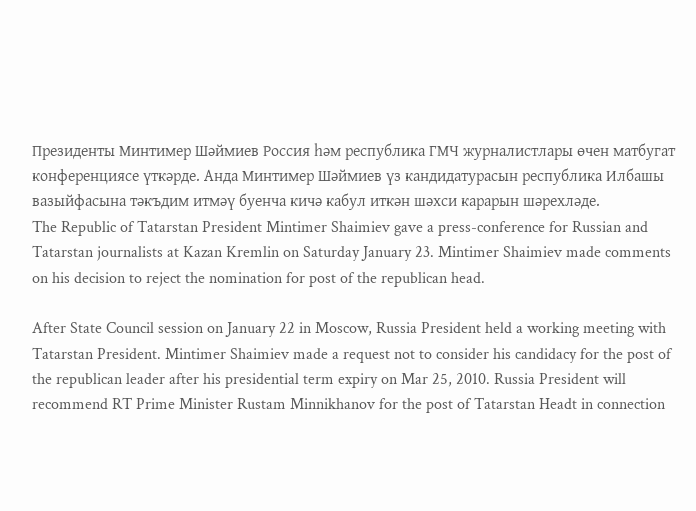Президенты Минтимер Шәймиев Россия һәм республика ГМЧ журналистлары өчен матбугат конференциясе үткәрде. Анда Минтимер Шәймиев үз кандидатурасын республика Илбашы вазыйфасына тәкъдим итмәү буенча кичә кабул иткән шәхси карарын шәрехләде.
The Republic of Tatarstan President Mintimer Shaimiev gave a press-conference for Russian and Tatarstan journalists at Kazan Kremlin on Saturday January 23. Mintimer Shaimiev made comments on his decision to reject the nomination for post of the republican head.

After State Council session on January 22 in Moscow, Russia President held a working meeting with Tatarstan President. Mintimer Shaimiev made a request not to consider his candidacy for the post of the republican leader after his presidential term expiry on Mar 25, 2010. Russia President will recommend RT Prime Minister Rustam Minnikhanov for the post of Tatarstan Headt in connection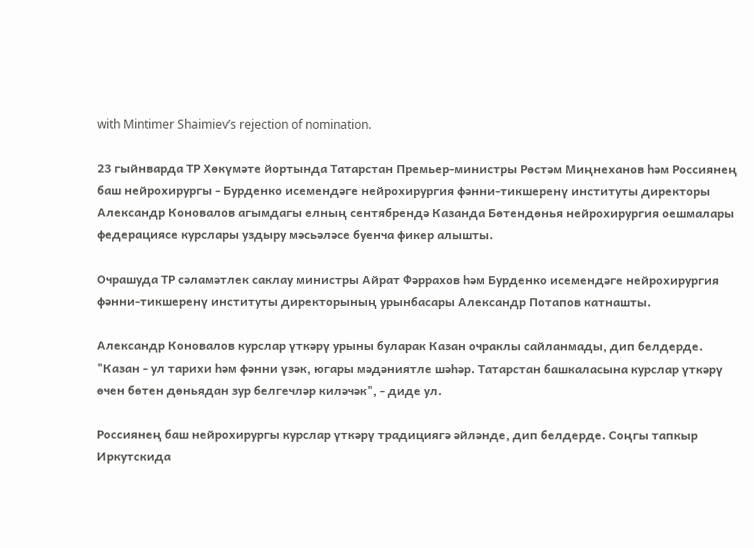with Mintimer Shaimiev’s rejection of nomination.

23 гыйнварда ТР Хөкүмәте йортында Татарстан Премьер-министры Рөстәм Миңнеханов һәм Россиянең баш нейрохирургы - Бурденко исемендәге нейрохирургия фәнни-тикшеренү институты директоры Александр Коновалов агымдагы елның сентябрендә Казанда Бөтендөнья нейрохирургия оешмалары федерациясе курслары уздыру мәсьәләсе буенча фикер алышты.

Очрашуда ТР сәламәтлек саклау министры Айрат Фәррахов һәм Бурденко исемендәге нейрохирургия фәнни-тикшеренү институты директорының урынбасары Александр Потапов катнашты.

Александр Коновалов курслар үткәрү урыны буларак Казан очраклы сайланмады, дип белдерде. "Казан - ул тарихи һәм фәнни үзәк, югары мәдәниятле шәһәр. Татарстан башкаласына курслар үткәрү өчен бөтен дөньядан зур белгечләр киләчәк", - диде ул.

Россиянең баш нейрохирургы курслар үткәрү традициягә әйләнде, дип белдерде. Соңгы тапкыр Иркутскида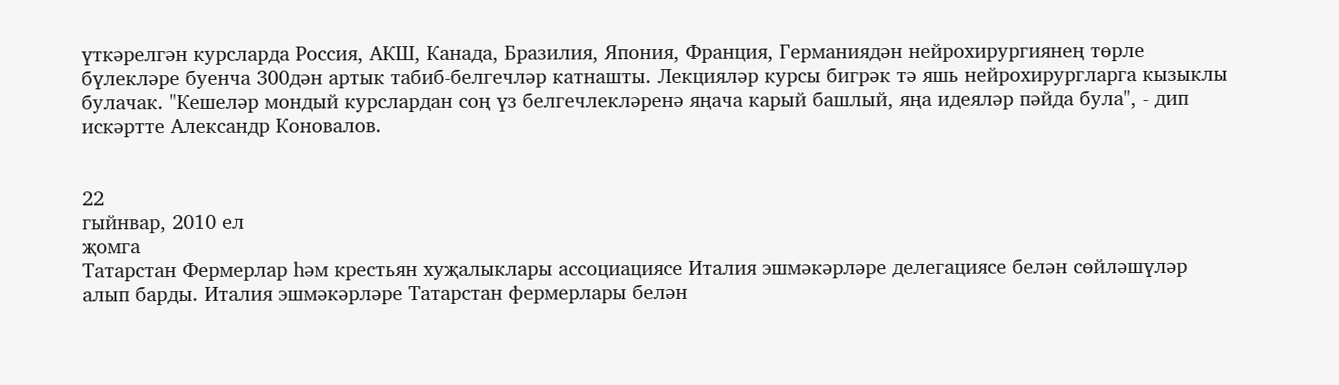үткәрелгән курсларда Россия, АКШ, Канада, Бразилия, Япония, Франция, Германиядән нейрохирургиянең төрле бүлекләре буенча 300дән артык табиб-белгечләр катнашты. Лекцияләр курсы бигрәк тә яшь нейрохирургларга кызыклы булачак. "Кешеләр мондый курслардан соң үз белгечлекләренә яңача карый башлый, яңа идеяләр пәйда була", - дип искәртте Александр Коновалов.


22
гыйнвар, 2010 ел
җомга
Татарстан Фермерлар һәм крестьян хуҗалыклары ассоциациясе Италия эшмәкәрләре делегациясе белән сөйләшүләр алып барды. Италия эшмәкәрләре Татарстан фермерлары белән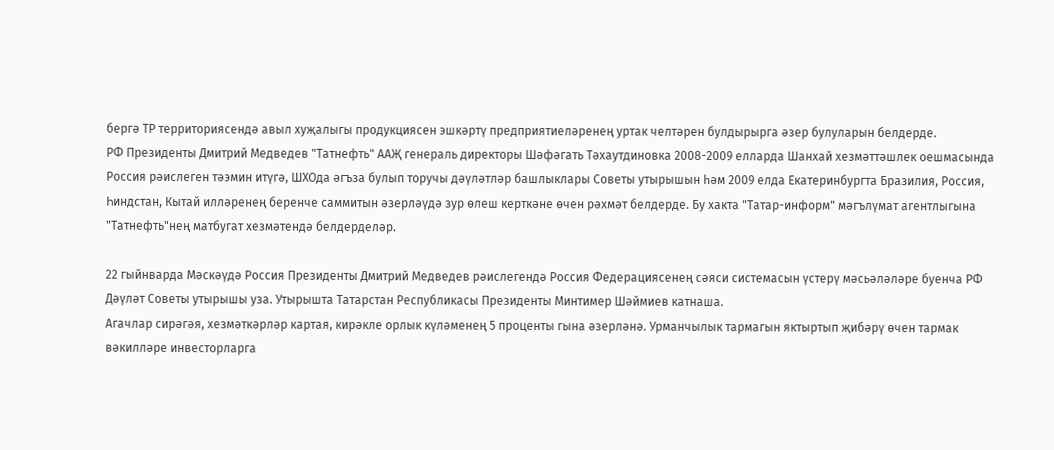бергә ТР территориясендә авыл хуҗалыгы продукциясен эшкәртү предприятиеләренең уртак челтәрен булдырырга әзер булуларын белдерде.
РФ Президенты Дмитрий Медведев "Татнефть" ААҖ генераль директоры Шәфәгать Тәхаутдиновка 2008-2009 елларда Шанхай хезмәттәшлек оешмасында Россия рәислеген тәэмин итүгә, ШХОда әгъза булып торучы дәүләтләр башлыклары Советы утырышын һәм 2009 елда Екатеринбургта Бразилия, Россия, Һиндстан, Кытай илләренең беренче саммитын әзерләүдә зур өлеш керткәне өчен рәхмәт белдерде. Бу хакта "Татар-информ" мәгълүмат агентлыгына "Татнефть"нең матбугат хезмәтендә белдерделәр.

22 гыйнварда Мәскәүдә Россия Президенты Дмитрий Медведев рәислегендә Россия Федерациясенең сәяси системасын үстерү мәсьәләләре буенча РФ Дәүләт Советы утырышы уза. Утырышта Татарстан Республикасы Президенты Минтимер Шәймиев катнаша.
Агачлар сирәгәя, хезмәткәрләр картая, кирәкле орлык күләменең 5 проценты гына әзерләнә. Урманчылык тармагын яктыртып җибәрү өчен тармак вәкилләре инвесторларга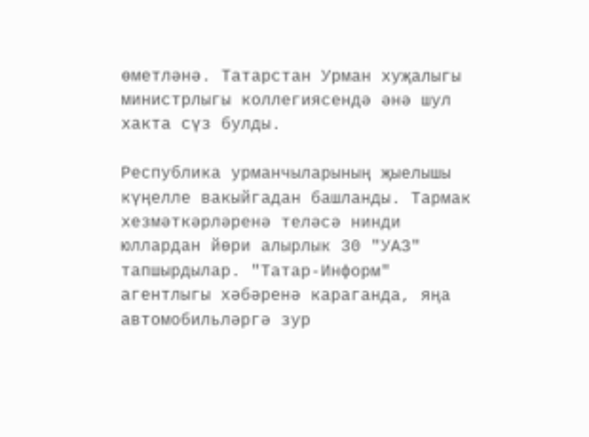өметләнә. Татарстан Урман хуҗалыгы министрлыгы коллегиясендә әнә шул хакта сүз булды.

Республика урманчыларының җыелышы күңелле вакыйгадан башланды. Тармак хезмәткәрләренә теләсә нинди юллардан йөри алырлык 30 "УАЗ" тапшырдылар. "Татар-Информ" агентлыгы хәбәренә караганда, яңа автомобильләргә зур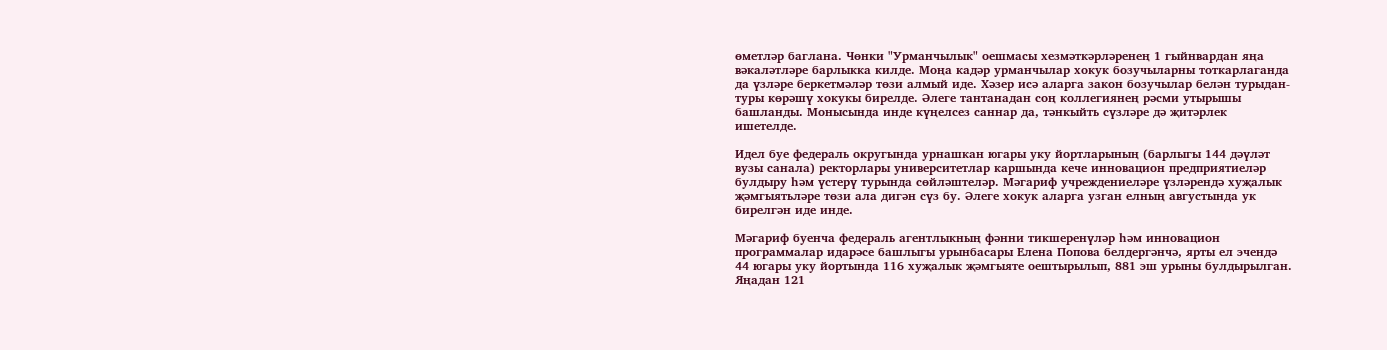өметләр баглана. Чөнки "Урманчылык" оешмасы хезмәткәрләренең 1 гыйнвардан яңа вәкаләтләре барлыкка килде. Моңа кадәр урманчылар хокук бозучыларны тоткарлаганда да үзләре беркетмәләр төзи алмый иде. Хәзер исә аларга закон бозучылар белән турыдан-туры көрәшү хокукы бирелде. Әлеге тантанадан соң коллегиянең рәсми утырышы башланды. Монысында инде күңелсез саннар да, тәнкыйть сүзләре дә җитәрлек ишетелде.

Идел буе федераль округында урнашкан югары уку йортларының (барлыгы 144 дәүләт вузы санала) ректорлары университетлар каршында кече инновацион предприятиеләр булдыру һәм үстерү турында сөйләштеләр. Мәгариф учреждениеләре үзләрендә хуҗалык җәмгыятьләре төзи ала дигән сүз бу. Әлеге хокук аларга узган елның августында ук бирелгән иде инде.

Мәгариф буенча федераль агентлыкның фәнни тикшеренүләр һәм инновацион программалар идарәсе башлыгы урынбасары Елена Попова белдергәнчә, ярты ел эчендә 44 югары уку йортында 116 хуҗалык җәмгыяте оештырылып, 881 эш урыны булдырылган. Яңадан 121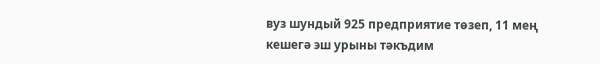вуз шундый 925 предприятие төзеп, 11 мең кешегә эш урыны тәкъдим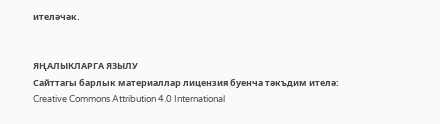ителәчәк.


ЯҢАЛЫКЛАРГА ЯЗЫЛУ
Сайттагы барлык материаллар лицензия буенча тәкъдим ителә:
Creative Commons Attribution 4.0 International